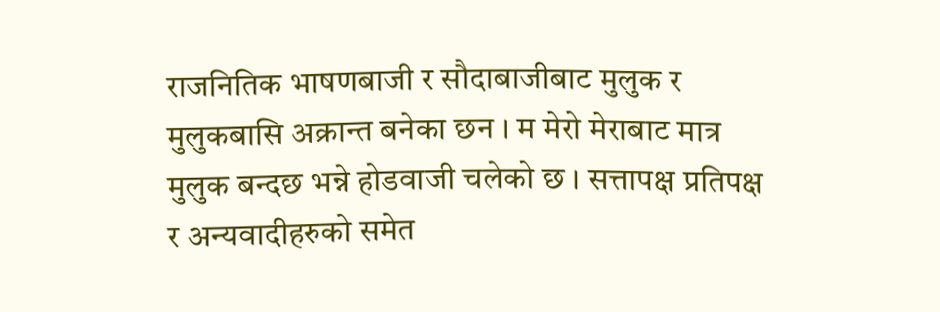राजनितिक भाषणबाजी र सौदाबाजीबाट मुलुक र मुलुकबासि अक्रान्त बनेका छन । म मेरो मेराबाट मात्र मुलुक बन्दछ भन्ने होडवाजी चलेको छ । सत्तापक्ष प्रतिपक्ष र अन्यवादीहरुको समेत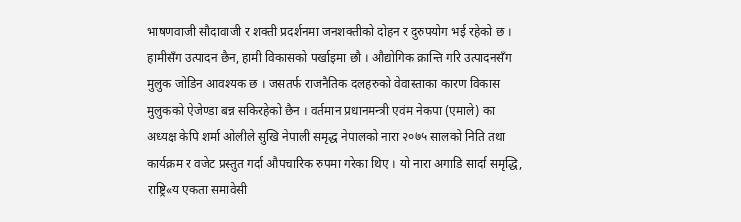भाषणवाजी सौदावाजी र शक्ती प्रदर्शनमा जनशक्तीको दोहन र दुरुपयोग भई रहेको छ । हामीसँग उत्पादन छैन, हामी विकासको पर्खाइमा छौ । औद्योगिक क्रान्ति गरि उत्पादनसँग मुलुक जोडिन आवश्यक छ । जसतर्फ राजनैतिक दलहरुको वेवास्ताका कारण विकास मुलुकको ऐजेण्डा बन्न सकिरहेको छैन । वर्तमान प्रधानमन्त्री एवंम नेकपा (एमाले) का अध्यक्ष केपि शर्मा ओलीले सुखि नेपाली समृद्ध नेपालको नारा २०७५ सालको निति तथा कार्यक्रम र वजेट प्रस्तुत गर्दा औपचारिक रुपमा गरेका थिए । यो नारा अगाडि सार्दा समृद्धि, राष्ट्रि«य एकता समावेसी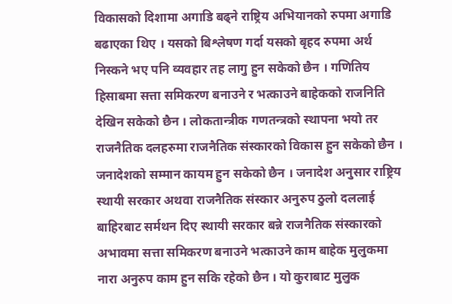विकासको दिशामा अगाडि बढ्ने राष्ट्रिय अभियानको रुपमा अगाडि बढाएका थिए । यसको बिश्लेषण गर्दा यसको बृहद रुपमा अर्थ निस्कने भए पनि व्यवहार तह लागु हुन सकेको छैन । गणितिय हिसाबमा सत्ता समिकरण बनाउने र भत्काउने बाहेकको राजनिति देखिन सकेको छैन । लोकतान्त्रीक गणतन्त्रको स्थापना भयो तर राजनैतिक दलहरुमा राजनैतिक संस्कारको विकास हुन सकेको छैन । जनादेशको सम्मान कायम हुन सकेको छैन । जनादेश अनुसार राष्ट्रिय स्थायी सरकार अथवा राजनैतिक संस्कार अनुरुप ठुलो दललाई बाहिरबाट सर्मथन दिए स्थायी सरकार बन्ने राजनैतिक संस्कारको अभावमा सत्ता समिकरण बनाउने भत्काउने काम बाहेक मुलुकमा नारा अनुरुप काम हुन सकि रहेको छैन । यो कुराबाट मुलुक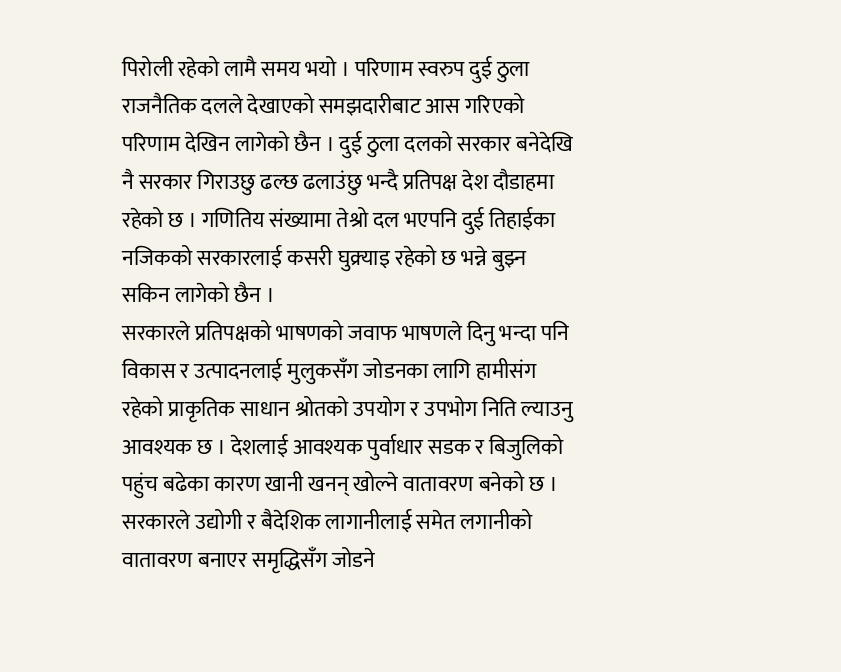पिरोली रहेको लामै समय भयो । परिणाम स्वरुप दुई ठुला राजनैतिक दलले देखाएको समझदारीबाट आस गरिएको परिणाम देखिन लागेको छैन । दुई ठुला दलको सरकार बनेदेखि नै सरकार गिराउछु ढल्छ ढलाउंछु भन्दै प्रतिपक्ष देश दौडाहमा रहेको छ । गणितिय संख्यामा तेश्रो दल भएपनि दुई तिहाईका नजिकको सरकारलाई कसरी घुक्र्याइ रहेको छ भन्ने बुझ्न सकिन लागेको छैन ।
सरकारले प्रतिपक्षको भाषणको जवाफ भाषणले दिनु भन्दा पनि विकास र उत्पादनलाई मुलुकसँग जोडनका लागि हामीसंग रहेको प्राकृतिक साधान श्रोतको उपयोग र उपभोग निति ल्याउनु आवश्यक छ । देशलाई आवश्यक पुर्वाधार सडक र बिजुलिको पहुंच बढेका कारण खानी खनन् खोल्ने वातावरण बनेको छ । सरकारले उद्योगी र बैदेशिक लागानीलाई समेत लगानीको वातावरण बनाएर समृद्धिसँग जोडने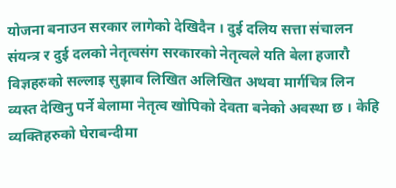योजना बनाउन सरकार लागेको देखिदैन । दुई दलिय सत्ता संचालन संयन्त्र र दुई दलको नेतृत्वसंग सरकारको नेतृत्वले यति बेला हजारौ विज्ञहरुको सल्लाइ सुझाव लिखित अलिखित अथवा मार्गचित्र लिन व्यस्त देखिनु पर्ने बेलामा नेतृत्व खोपिको देवता बनेको अवस्था छ । केहि व्यक्तिहरुको घेराबन्दीमा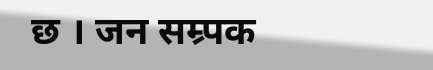छ । जन सम्र्पक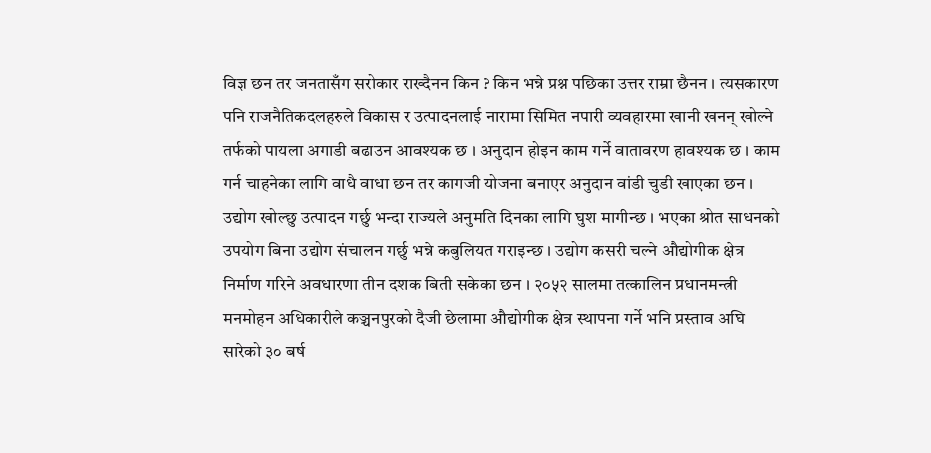विज्ञ छन तर जनतासँग सरोकार राख्दैनन किन ? किन भन्ने प्रश्न पछिका उत्तर राम्रा छैनन । त्यसकारण पनि राजनैतिकदलहरुले विकास र उत्पादनलाई नारामा सिमित नपारी व्यवहारमा खानी खनन् खोल्ने तर्फको पायला अगाडी बढाउन आवश्यक छ । अनुदान होइन काम गर्ने वातावरण हावश्यक छ । काम गर्न चाहनेका लागि वाधै वाधा छन तर कागजी योजना बनाएर अनुदान वांडी चुडी खाएका छन । उद्योग खोल्छु उत्पादन गर्छु भन्दा राज्यले अनुमति दिनका लागि घुश मागीन्छ । भएका श्रोत साधनको उपयोग बिना उद्योग संचालन गर्छु भन्ने कबुलियत गराइन्छ । उद्योग कसरी चल्ने औद्योगीक क्षेत्र निर्माण गरिने अवधारणा तीन दशक बिती सकेका छन । २०५२ सालमा तत्कालिन प्रधानमन्त्री मनमोहन अधिकारीले कञ्चनपुरको दैजी छेलामा औद्योगीक क्षेत्र स्थापना गर्ने भनि प्रस्ताव अघि सारेको ३० बर्ष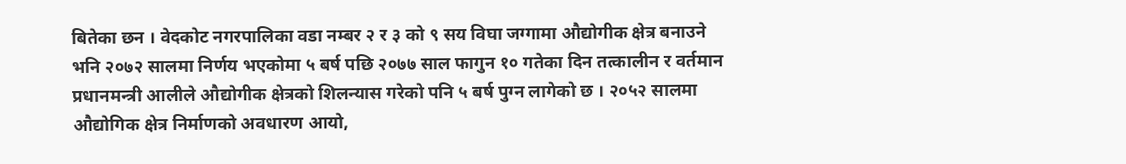बितेका छन । वेदकोट नगरपालिका वडा नम्बर २ र ३ को ९ सय विघा जग्गामा औद्योगीक क्षेत्र बनाउने भनि २०७२ सालमा निर्णय भएकोमा ५ बर्ष पछि २०७७ साल फागुन १० गतेका दिन तत्कालीन र वर्तमान प्रधानमन्त्री आलीले औद्योगीक क्षेत्रको शिलन्यास गरेको पनि ५ बर्ष पुग्न लागेको छ । २०५२ सालमा औद्योगिक क्षेत्र निर्माणको अवधारण आयो,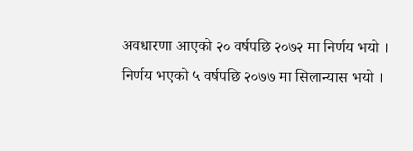अवधारणा आएको २० वर्षपछि २०७२ मा निर्णय भयो । निर्णय भएको ५ वर्षपछि २०७७ मा सिलान्यास भयो ।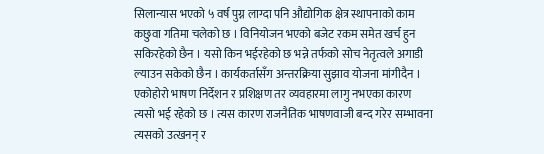सिलान्यास भएको ५ वर्ष पुग्न लाग्दा पनि औद्योगिक क्षेत्र स्थापनाको काम कछुवा गतिमा चलेको छ । विनियोजन भएको बजेट रकम समेत खर्च हुन सकिरहेको छैन । यसो किन भईरहेको छ भन्ने तर्फको सोच नेतृत्वले अगाडी ल्याउन सकेको छैन । कार्यकर्तासँग अन्तरक्रिया सुझाव योजना मांगीदैन ।
एकोहोरो भाषण निर्देशन र प्रशिक्षण तर व्यवहारमा लागु नभएका कारण त्यसो भई रहेको छ । त्यस कारण राजनैतिक भाषणवाजी बन्द गरेर सम्भावना त्यसको उत्खनन् र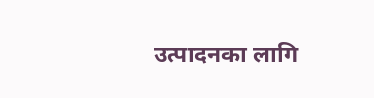उत्पादनका लागि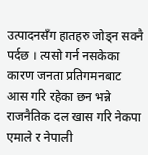उत्पादनसँग हातहरु जोड्न सक्नै पर्दछ । त्यसो गर्न नसकेका कारण जनता प्रतिगमनबाट आस गरि रहेका छन भन्ने राजनैतिक दल खास गरि नेकपा एमाले र नेपाली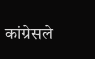कांग्रेसले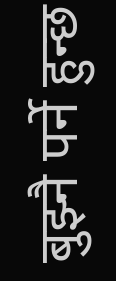बुझ्नै पर्ने हुन्छ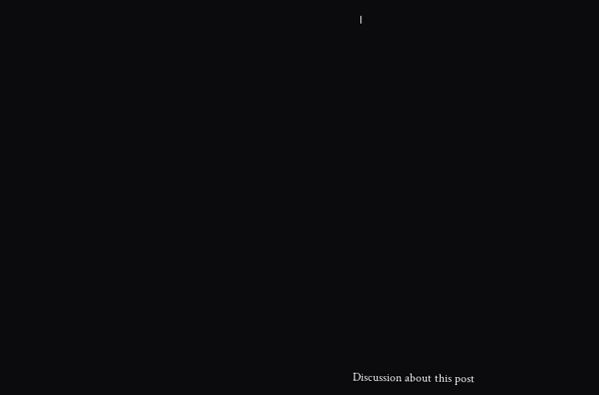।


















Discussion about this post